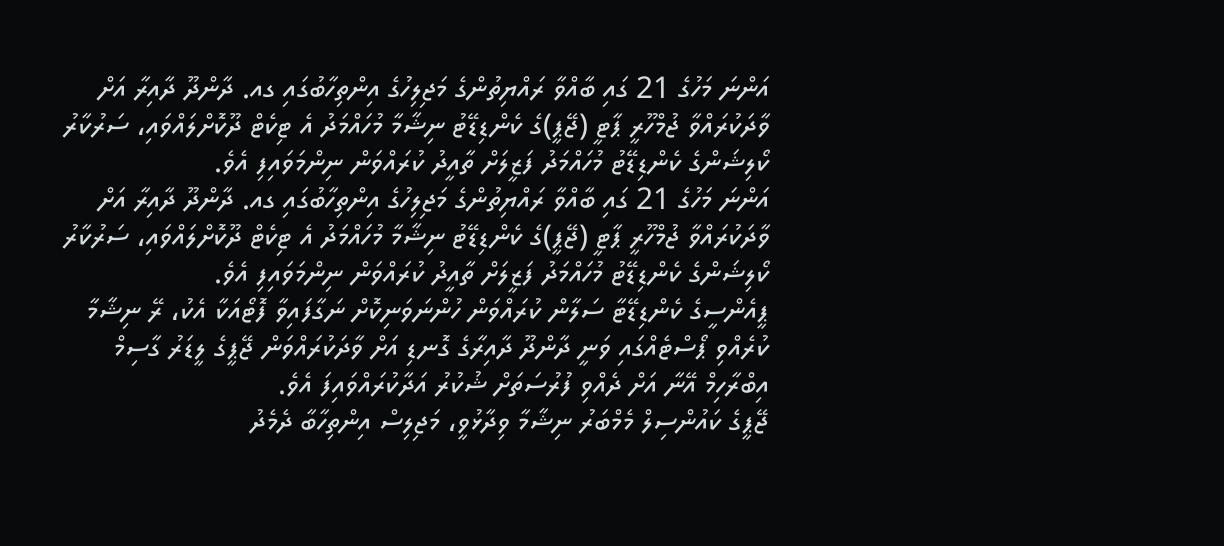އަންނަ މަހުގެ 21 ގައި ބާއްވާ ރައްޔިތުންގެ މަޖިލިހުގެ އިންތިހާބުގައި ގއ. ދާންދޫ ދާއިރާ އަށް ވާދަކުރައްވާ ޖުމްހޫރީ ޕާޓީ (ޖޭޕީ)ގެ ކެންޑިޑޭޓު ނިޝާމާ މުހައްމަދު އެ ޓިކެޓް ދޫކޮށްލައްވައި، ސަރުކާރު ކޯލިޝަންގެ ކެންޑިޑޭޓު މުހައްމަދު ފަޒީލަށް ތާއީދު ކުރައްވަން ނިންމަވައިފި އެވެ.
އަންނަ މަހުގެ 21 ގައި ބާއްވާ ރައްޔިތުންގެ މަޖިލިހުގެ އިންތިހާބުގައި ގއ. ދާންދޫ ދާއިރާ އަށް ވާދަކުރައްވާ ޖުމްހޫރީ ޕާޓީ (ޖޭޕީ)ގެ ކެންޑިޑޭޓު ނިޝާމާ މުހައްމަދު އެ ޓިކެޓް ދޫކޮށްލައްވައި، ސަރުކާރު ކޯލިޝަންގެ ކެންޑިޑޭޓު މުހައްމަދު ފަޒީލަށް ތާއީދު ކުރައްވަން ނިންމަވައިފި އެވެ.
ޕީއެންސީގެ ކެންޑިޑޭޓާ ސަލާން ކުރައްވަން ހުންނަވަނިކޮށް ނަގާފައިވާ ފޮޓޯއަކާ އެކު، ރޭ ނިޝާމާ ކުރެއްވި ޕޯސްޓެއްގައި ވަނީ ދާންދޫ ދާއިރާގެ ގޮނޑި އަށް ވާދަކުރައްވަން ޖޭޕީގެ ލީޑަރު ގާސިމް އިބްރާހިމް އޭނާ އަށް ދެއްވި ފުރުސަތަށް ޝުކުރު އަދާކުރައްވައިފަ އެވެ.
ޖޭޕީގެ ކައުންސިލް މެމްބަރު ނިޝާމާ ވިދާޅުވީ، މަޖިލިސް އިންތިހާބާ ދެމެދު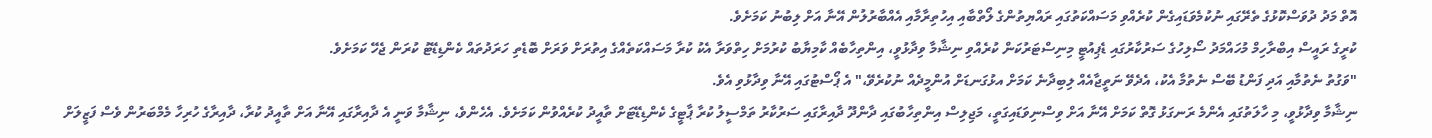އޮތް މަދު ދުވަސްކޮޅުގެ ތެރޭގައި ނުކުމެވަޑައިގެން ކުރެއްވި މަސައްކަތުގައި ރައްޔިތުންގެ ލޯތްބާއި އިހުތިރާމާއި އެއްބާރުލުން އޭނާ އަށް ލިބުނު ކަމަށެވެ.
ކުރީގެ ރައީސް އިބްރާހިމް މުހައްމަދު ސޯލިހުގެ ސަރުކާރުގައި ޑެޕިއުޓީ މިނިސްޓަރުކަން ކުރެއްވި ނިޝާމާ ވިދާޅުވީ، އިންތިހާބެއް ކާމިޔާބު ކުރުމަށް ހިތްވަރާ އެކު ކުރާ މަސައްކަތެއްގެ އިތުރަށް ވަރަށް ބޮޑެތި ހަރަދުތައް ކެންޑިޑޭޓު ކުރަން ޖެހޭ ކަމަށެވެ.
"ވަގުތު ނެތުމާއި އަދި ފަންޑު ބޭސް ނެތުމާ އެކު، އެދެވޭ ނަތީޖާއެއް ލިބިދާނެ ކަމަށް އޅުގަނޑަށް އުންމީދެއް ނުކުރެވޭ،" އެ ޕޯސްޓުގައި އޭނާ ވިދާޅުވި އެވެ.
ނިޝާމާ ވިދާޅުވީ، މި ހާލަތުގައި އެންމެ ރަނގަޅު ގޮތް ކަމަށް އޭނާ އަށް ވިސްނިވަޑައިގަތީ، މަޖިލިސް އިންތިހާބުގައި ދާންދޫ ދާއިރާގައި ސަރުކާރު ތަމްސީލު ކުރާ ޕާޓީގެ ކެންޑިޑޭޓަށް ތާއީދު ކުރެއްވުން ކަމަށެވެ. އެހެންވެ، ނިޝާމާ ވަނީ އެ ދާއިރާގައި އޭނާ އަށް ތާއީދު ކުރާ، ދާއިރާގެ ހުރިހާ މެމްބަރުން ވެސް ފަޒީލަށް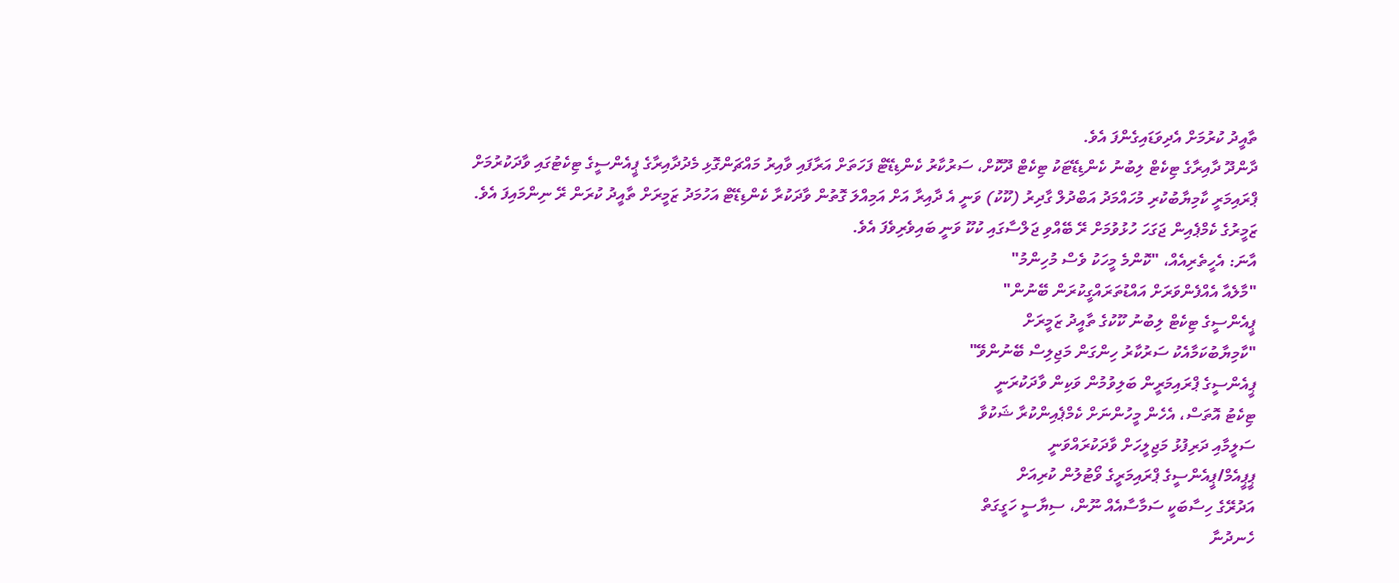ތާއީދު ކުރުމަށް އެދިވަޑައިގެންފަ އެވެ.
ދާންދޫ ދާއިރާގެ ޓިކެޓް ލިބުނު ކެންޑިޑޭޓަކު ޓިކެޓް ދޫކޮށް، ސަރުކާރު ކެންޑިޑޭޓް ފަހަތަށް އަރާފައި ވާއިރު މައްޗަންގޮޅި މެދުދާއިރާގެ ޕީއެންސީގެ ޓިކެޓުގައި ވާދަކުރުމަށް ޕްރައިމަރީ ކާމިޔާބުކުރި މުހައްމަދު އަބްދުލް ގާދިރު (ކޫކު) ވަނީ އެ ދާއިރާ އަށް އަމިއްލަ ގޮތުން ވާދަކުރާ ކެންޑިޑޭޓް އަހުމަދު ޒަމީރަށް ތާއީދު ކުރަން ރޭ ނިންމައިފަ އެވެ.
ޒަމީރުގެ ކެމްޕެއިން ޖަގަހަ ހުޅުވުމަށް ރޭ ބޭއްވި ޖަލްސާގައި ކުކޫ ވަނީ ބައިވެރިވެފަ އެވެ.
އާނަ: އެހީތެރިއެއް، "ކޮންމެ މީހަކު ވެސް މުހިންމު"
"މާލެއާ އެއްފެންވަރަށް އައްޑުތަރައްގީކުރަން ބޭނުން"
ޕީއެންސީގެ ޓިކެޓް ލިބުނު ކޫކުގެ ތާއީދު ޒަމީރަށް
"ކާމިޔާބުކަމާއެކު ސަރުކާރު ހިންގަން މަޖިލިސް ބޭނުންވޭ"
ޕީއެންސީގެ ޕްރައިމަރީން ބަލިވުމުން ވަކިން ވާދަކުރަނީ
ޓިކެޓު އޮތަސް، އެހެން މީހުންނަށް ކެމްޕެއިންކުރާ ޝަކުވާ
ސަލީމާއި ދަރިފުޅު މަޖިލީހަށް ވާދަކުރައްވަނީ
ޕީޕީއެމް/ޕީއެންސީގެ ޕްރައިމަރީގެ ވޯޓުލުން ކުރިއަށް
އަދުރޭގެ ހިސާބަކީ ސަމާސާއެއް ނޫން، ސިޔާސީ ހަގީގަތް
ހެނދުނާ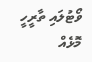ވޯޓުލައި ތާރީހީ މޮޅެއް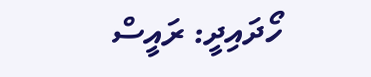ހޯދައިދީ: ރައީސް